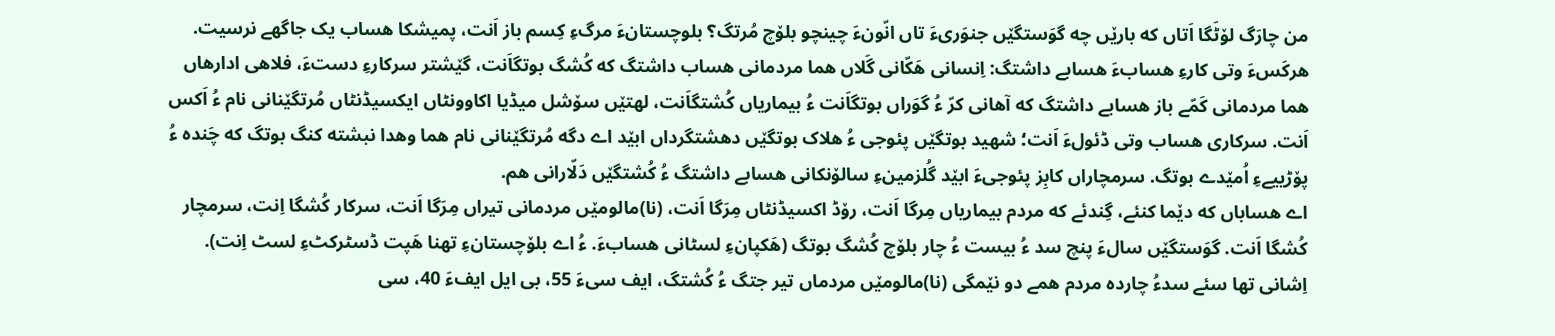من چارَگ لۆٹَگا اَتاں که بارێں چه گوَستگێں جنوَریءَ تاں انّونءَ چینچو بلۆچ مُرتگ؟ بلوچستانءَ مرگءِ کِسم باز اَنت، پمیشکا ھساب یک جاگھے نرسیت. هرکَسءَ وتی کارءِ هسابءَ هسابے داشتگ: اِنسانی هَکّانی گَلاں هما مردمانی هساب داشتگ که کُشگ بوتگاَنت، گێشتر سرکارءِ دستءَ، فلاهی ادارهاں هما مردمانی کَمّے باز هسابے داشتگ که آهانی کرّ ءُ گوَراں بوتگاَنت ءُ بیماریاں کُشتگاَنت، لهتێں سۆشل میڈیا اکاوونٹاں ایکسیڈنٹاں مُرتگێنانی نام ءُ اَکس اَنت. سرکاری هساب وتی ڈئولءَ اَنت؛ شهید بوتگێں پئوجی ءُ هلاک بوتگێں دهشتگرداں ابێد اے دگه مُرتگێنانی نام هما وهدا نبشته کنگ بوتگ که چَنده ءُ پۆڑییےءِ اُمێدے بوتگ. سرمچاراں کابِز پئوجیءَ ابێد گُلزمینءِ سالۆنکانی هسابے داشتگ ءُ کُشتگێں دَلّارانی هم.
اے هساباں که دێما کنئے، گِندئے که مردم بیماریاں مِرگا اَنت، رۆڈ اکسیڈنٹاں مِرَگا اَنت، (نا)مالومێں مردمانی تیراں مِرَگا اَنت، سرکار کُشگا اِنت، سرمچار کُشگا اَنت. گوَستگێں سالءَ پنچ سد ءُ بیست ءُ چار بلۆچ کُشگ بوتگ (هَکپانءِ لسٹانی هسابءَ. ءُ اے بلۆچستانءِ تھنا هَپت ڈسٹرکٹءِ لسٹ اِنت). اِشانی تها سئے سدءُ چارده مردم همے دو نێمگی (نا)مالومێں مردماں تیر جتگ ءُ کُشتگ، ایف سیءَ 55، بی ایل ایفءَ 40، سی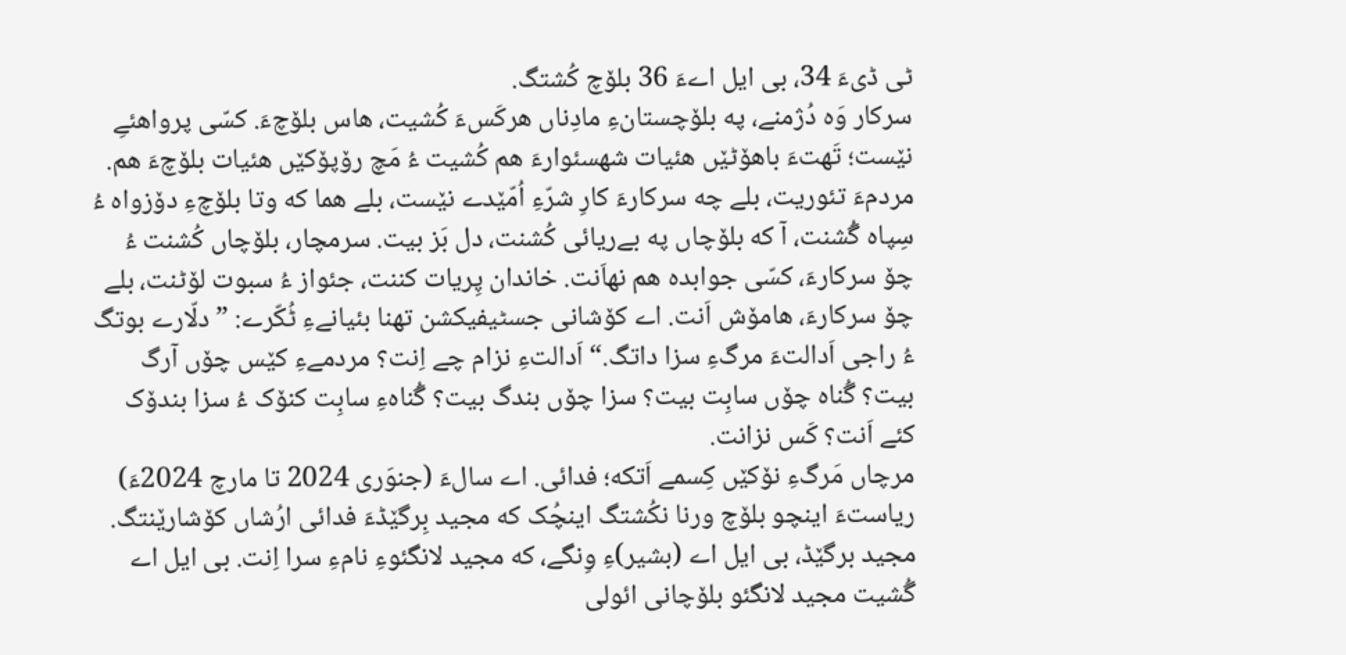ٹی ڈیءَ 34، بی ایل اےءَ 36 بلۆچ کُشتگ.
سرکار وَہ دُژمنے، په بلۆچستانءِ مادِناں هرکَسءَ کُشیت، هاس بلۆچءَ. کسّی پرواهئےِ نێست؛ تَھتءَ باھۆٹێں ھئیات شھسئوارءَ ھم کُشیت ءُ مَچ رۆپۆکێں ھئیات بلۆچءَ ھم. مردمءَ تئوریت، بلے چه سرکارءَ کارِ شرّءِ اُمّێدے نێست، بلے ھما که وتا بلۆچءِ دۆزواہ ءُ سِپاہ گُشنت، آ که بلۆچاں په بےریائی کُشنت، دل بَز بیت. سرمچار، بلۆچاں کُشنت ءُ چۆ سرکارءَ، کسّی جوابدہ ھم نهاَنت. خاندان پِریات کننت، جئواز ءُ سبوت لۆٹنت، بلے چۆ سرکارءَ، هامۆش اَنت. اے کۆشانی جسٹیفیکشن تھنا بئیانےءِ ٹُکّرے: ”دلّارے بوتگ ءُ راجی اَدالتءَ مرگءِ سزا داتگ.“ اَدالتءِ نزام چے اِنت؟ مردمےءِ کێس چۆں آرگ بیت؟ گُناہ چۆں سابِت بیت؟ سزا چۆں بندگ بیت؟ گُناہءِ سابِت کنۆک ءُ سزا بندۆک کئے اَنت؟ کَس نزانت.
مرچاں مَرگءِ نۆکێں کِسمے اَتکه؛ فدائی. اے سالءَ (جنوَری 2024 تا مارچ 2024ءَ) ریاستءَ اینچو بلۆچ ورنا نکُشتگ اینچُک که مجید بِرگێڈءَ فدائی ارُشاں کۆشارێنتگ. مجید برگێڈ، بی ایل اے (بشیر)ءِ وِنگے، که مجید لانگئوءِ نامءِ سرا اِنت. بی ایل اے گُشیت مجید لانگئو بلۆچانی ائولی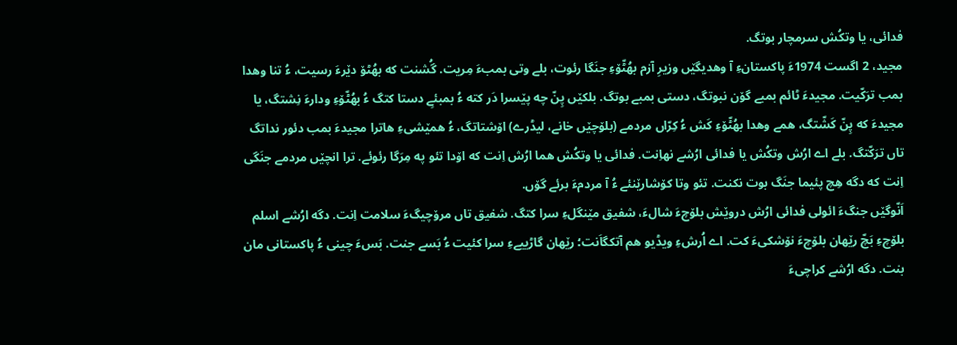فدائی، یا وتکُش سرمچار بوتگ.
مجید، 2 اگست 1974ءَ پاکستانءِ آ وهدیگێں وزیرِ آزم بهُٹّۆءِ جنَگا رئوت، بلے وتی بمبءَ مِریت. گُشنت که بهُٹۆ دێرءَ رسیت، ءُ تنا وهدا بمب ترَکّیت. مجیدءَ ٹائم بمبے گۆن نبوتگ، دستی بمبے بوتگ. بلکێں پِنّ چه پێسرا دَر کته ءُ بمبئےِ دستا کتگ ءُ بهُٹّۆءِ ودارءَ نِشتگ، یا مجیدءَ که پِنّ کَشّتگ، همے وهدا بھُٹّۆءِ کَش ءُ کِرّاں مردمے (بلۆچێں خانے، لیڈرے) اۆشتاتگ، ءُ همێشیءِ هاترا مجیدءَ بمب دئور نداتگ تاں ترَکّتگ. بلے اے ارُش وتکُش یا فدائی ارُشے نهاِنت. فدائی یا وتکُش هما ارُش اِنت که اۆدا تئو په مِرَگا رئوئے. ترا انچێں مردمے جنَگی اِنت که دگه هِچ پئیما جنَگ بوت نکنت. تئو وتا کۆشارێنئے ءُ آ مردمءَ برئے گۆں.
اَنّوگێں جنگءَ ائولی فدائی ارُش دروێش بلۆچءَ شالءَ، شفیق مێنگلءِ سرا کتگ. شفیق تاں مرۆچیگءَ سلامت اِنت. دگه ارُشے اسلم بلۆچءِ بَچّ رێهان بلۆچءَ نۆشکیءَ کت. اے اُرشءِ ویڈیو هم آتکگاَنت؛ رێهان گاڑیيےءِ سرا کئیت ءُ بَسے جنت. بَسءَ چینی ءُ پاکستانی مان بنت. دگه ارُشے کراچیءَ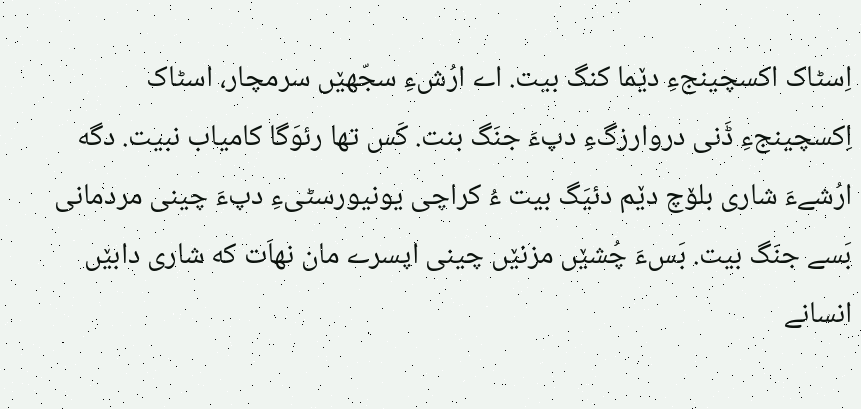اِسٹاک اکسچینجءِ دێما کنگ بیت. اے ارُشءِ سجّهێں سرمچار، اسٹاک اِکسچینجءِ ڈَنی دروارزگءِ دپءَ جنَگ بنت. کَس تها رئوَگا کامیاب نبیت. دگه ارُشےءَ شاری بلۆچ دێم دئیَگ بیت ءُ کراچی یونیورسٹیءِ دپءَ چینی مردمانی بَسے جنَگ بیت. بَسءَ چُشێں مزنێں چینی اپسرے مان نهاَت که شاری دابێں انسانے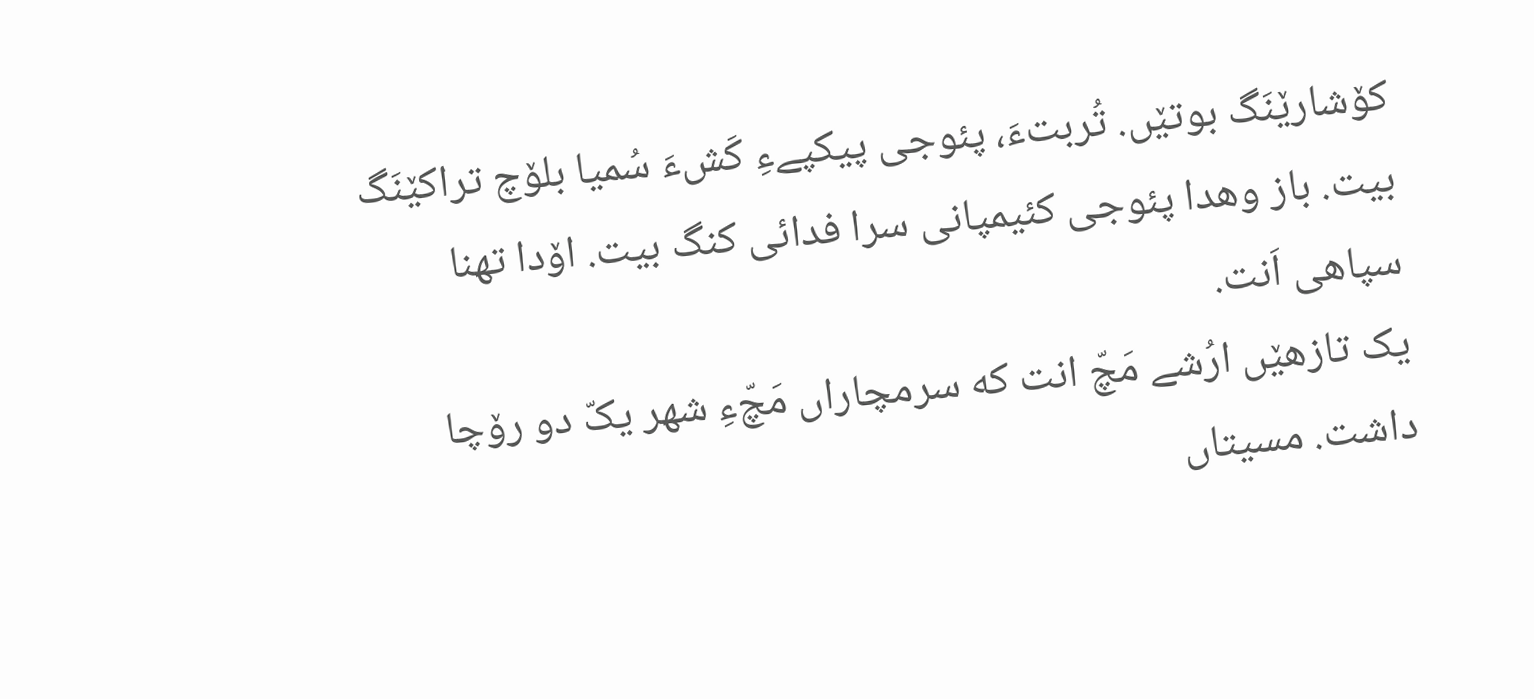کۆشارێنَگ بوتێں. تُربتءَ، پئوجی پیکپےءِ کَشءَ سُمیا بلۆچ تراکێنَگ بیت. باز وهدا پئوجی کئیمپانی سرا فدائی کنگ بیت. اۆدا تهنا سپاهی اَنت.
یک تازهێں ارُشے مَچّ انت که سرمچاراں مَچّءِ شهر یکّ دو رۆچا داشت. مسیتاں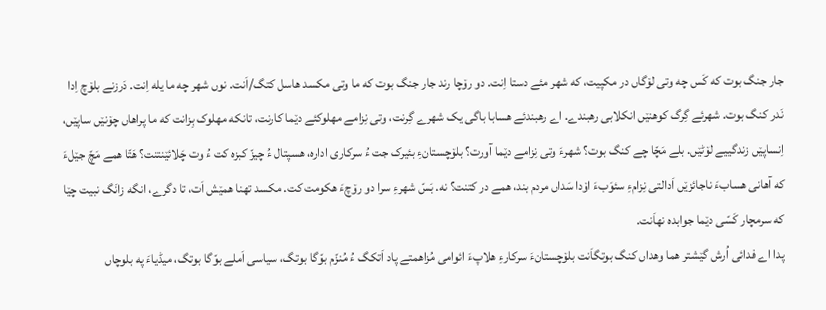جار جنگ بوت که کَس چه وتی لۆگاں در مکپیت، که شهر مئے دستا اِنت. دو رۆچا رند جار جنگ بوت که ما وتی مکسد هاسل کتگ/اَنت. نوں شهر چه ما یله اِنت. دَرزنے بلۆچ اِدا نَدر کنگ بوت. شهرئے گِرگ کوهنێں انکلابی رهبندے. اے رهبندئے هسابا باگی یک شهرے گِرنت، وتی نِزامے مهلوکئے دێما کارنت، تانکه مهلوک بِزانت که ما پراهاں چۆنێں ساپێں، اِنساپێں زندگییے لۆٹێں. بلے مَچّا چے کنگ بوت؟ شھرءَ وتی نِزامے دێما آورت؟ بلۆچستانءِ بئیرک جت ءُ سرکاری اداره، هسپتال ءُ چیزّ کبزه کت ءُ وت چَلائێنتنت؟ هَتّا همے مَچّ جێلءَ که آھانی هسابءَ ناجائزێں اَدالتی نِزامءِ سئوَبءَ اۆدا سَداں مردم بند، همے در کتنت؟ نه. بَسّ شهرءِ سرا دو رۆچءَ هکومت کت. مکسد تهنا همێش اَت، تا دگرے، انگه زانَگ نبیت چێا که سرمچار کَسّی دێما جوابده نهاَنت.
پدا اے فدائی اُرش گێشتر ھما وھداں کنگ بوتگاَنت بلۆچستانءَ سرکارءِ هلاپءَ ائوامی مُزاهمتے پاد اَتکگ ءُ مُنزّم بوّگا بوتگ، سیاسی اَملے بوّگا بوتگ، میڈیاءَ په بلوچاں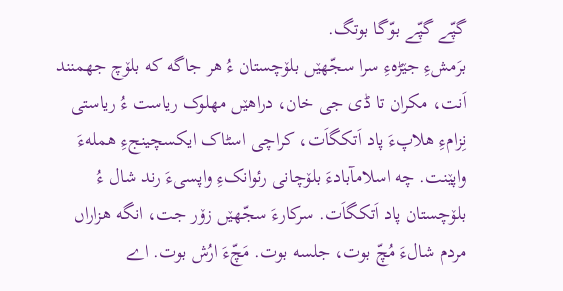گپّے گپّے بوّگا بوتگ.
برَمشءِ جێڑهءِ سرا سجّهێں بلۆچستان ءُ هر جاگه که بلۆچ جهمنند اَنت، مکران تا ڈی جی خان، دراهێں مهلوک ریاست ءُ ریاستی نِزامءِ هلاپءَ پاد اَتکگاَت، کراچی اسٹاک ایکسچینجءِ هملهءَ واپێنت. چه اسلامآبادءَ بلۆچانی رئوانکءِ واپسیءَ رند شال ءُ بلۆچستان پاد اَتکگاَت. سرکارءَ سجّهێں زۆر جت، انگه هزاراں مردم شالءَ مُچّ بوت، جلسه بوت. مَچّءَ ارُش بوت. اے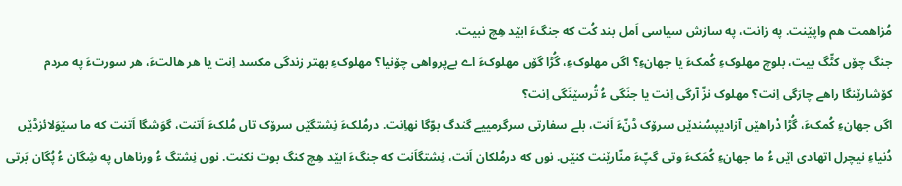مُزاهمت هم واپێنت. په زانت، په سازش سیاسی اَمل بند کُت که جنگءَ ابێد هِچ نبیت.
جنگ چۆں کٹّگ بیت، بلوچ مھلوکءِ کُمکءَ یا جھانءِ؟ اگں مھلوکءِ، گُڑا گۆں مھلوکءَ اے بےپرواھی چۆنیا؟ مھلوکءِ بهتر زندگی مکسد اِنت یا هر هالتءَ، هر سورتءَ په مردم کۆشارێنگا راهے چارَگی اِنت؟ مهلوک نزّ آرگی اِنت یا جنَگی ءُ تُرسێنَگی اِنت؟
اگں جھانءِ کُمکءَ، گُڑا دْراھێں آزادیپسُندێں سرۆک ڈنّءَ اَنت، بلے سفارتی سرگرمییے گندگ بوّگا نهاِنت. درمُلکءَ نِشتگێں سرۆک تاں مُلکءَ اَتنت، گوَشگا اَتنت که ما سێوَلائزڈێں دُنیاءِ نیچرل اتهادی اێں ءُ ما جهانءِ کُمَکءَ وتی گپّءَ منّارێنت کنێں. نوں که درمُلکان اَنت، نِشتگاَنت که جنگءَ ابێد هِچ کنگ بوت نکنت. نوں نِشتگ ءُ ورناهاں په شِگان ءُ پُگان بَرتی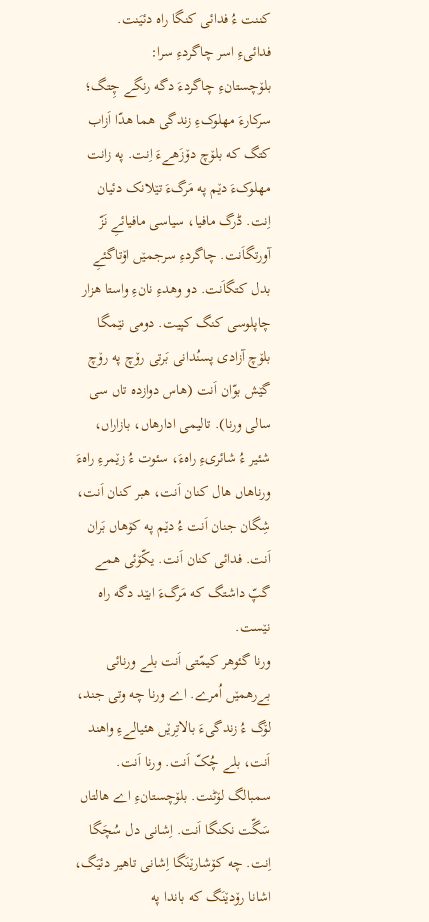کننت ءُ فدائی کنگا راه دئیَنت.
فدائیءِ اسر چاگردءِ سرا:
بلۆچستانءِ چاگردءَ دگه رنگے چِتگ؛ سرکارءَ مهلوکءِ زندگی هما هدّا اَزاب کتگ که بلۆچ دۆزَهےءَ اِنت. په زانت مهلوکءَ دێم په مَرگءَ تێلانک دئیان اِنت. ڈرگ مافیا، سیاسی مافیائےِ نَزّ آورتگاَنت. چاگردءِ سرجمێں اۆتاگئےِ بدل کتگاَنت. دو وهدءِ نانءِ واستا هزار چاپلوسی کنگ کپیت. دومی نێمگا بلۆچ آزادی پسنُدانی بَرتی رۆچ په رۆچ گێش بوّان اَنت (هاس دوازده تاں سی سالی ورنا). تالیمی ادارهاں، بازاراں، شئیر ءُ شائریءِ راهءَ، سئوت ءُ زێمرءِ راهءَ ورناهاں هال کنان اَنت، هبر کنان اَنت، شِگان جنان اَنت ءُ دێم په کۆهاں بَران اَنت. فدائی کنان اَنت. یکّۆئی همے گپّ داشتگ که مَرگءَ ابێد دگه راه نێست.
ورنا گئوهر کیمّتی اَنت بلے ورنائی بےرهمێں اُمرے. اے ورنا چه وتی جند، لۆگ ءُ زندگیءَ بالاتِرێں هئیالےءِ واھند اَنت، بلے چُکّ اَنت. ورنا اَنت. سمبالگ لۆٹنت. بلۆچستانءِ اے هالتاں سَگّت نکنگا اَنت. اِشانی دل سُچَگا اِنت. چه کۆشارێنَگا اِشانی تاهیر دئیَگ، اشانا رۆدێنَگ که باندا په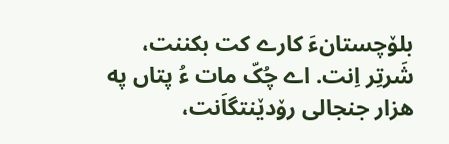بلۆچستانءَ کارے کت بکننت، شَرتِر اِنت. اے چُکّ مات ءُ پتاں په هزار جنجالی رۆدێنتگاَنت،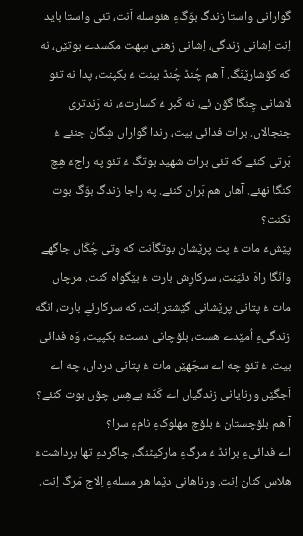گوارانی واستا زندگ بوّگءِ هئوسله اَنت، تئی واستا باید اِنت اِشانی زندگی، اِشانی زهنی سِهت مکسدے بوتێں، نه که کۆشارێنَگ. آ هم چُنڈ چُنڈ ببنت ءُ بکپنت، پدا نه تئو لاشانی چِنگا گۆن ئے، نه کَبر ءُ کسارتءَ، نه رَندتری جنجالاں. برات فدائی بیت، رندا گواراں شِگان جنئے ءُ بَرتی کنئے که تئی برات شهید بوتگ ءُ تئو په راجءَ هِچ کنگا نهئے. آهاں هم بَران کنئے. په راجا زندگ بوّگ بوت نکنت؟
پێشءَ مات ءُ پت پرێشان بوتگاَنت که وتی چُکّاں جاگهے وانَگا راهَ دئیَنت، سرکارِش بارت ءُ بێگواه کنت. مرچاں مات ءُ پتانی پرێشانی گێشتر اِنت، که سرکارئےِ بارت، انگه زندگیءِ اُمێدے هست، بلۆچانی دستءَ بکپیت، وَه فدائی بیت. ءُ تئو چه اے سجّهێں مات ءُ پتانی درداں، چه اے اَجگێں ورنایانی زندگیاں اے کَدّءَ بےهِس چۆں بوت کنئے؟ آ هم بلۆچستان ءُ بلۆچ مهلوکءِ نامءِ سرا؟
اے فدائیءِ برانڈ ءُ مرگءِ مارکیٹنگ، چاگردءِ تها برداشتءَ هلاس کنان اِنت. ورناهانی دێما هر مسلهءِ اِلاج مَرگ اِنت.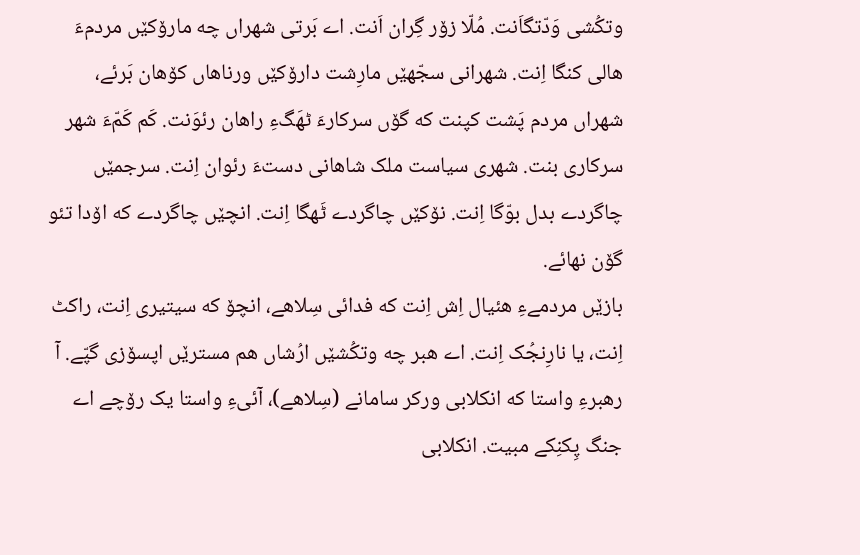وتکُشی وَدّتگاَنت. مُلّا زۆر گِران اَنت. اے بَرتی شهراں چه مارۆکێں مردمءَ هالی کنگا اِنت. شهرانی سجّهێں مارِشت دارۆکێں ورناهاں کۆهان بَرئے، شهراں مردم پَشت کپنت که گۆں سرکارءَ ٹهَگءِ راهان رئوَنت. کَم کَمّءَ شهر سرکاری بنت. شهری سیاست ملک شاهانی دستءَ رئوان اِنت. سرجمێں چاگردے بدل بوّگا اِنت. نۆکێں چاگردے ٹَهگا اِنت. انچێں چاگردے که اۆدا تئو گۆن نهائے.
بازێں مردمےءِ هئیال اِش اِنت که فدائی سِلاهے، انچۆ که سیتیری اِنت، راکٹ اِنت، یا نارِنجُک اِنت. اے هبر چه وتکُشێں ارُشاں هم مسترێں اپسۆزی گپّے. آ رهبرءِ واستا که انکلابی ورکر سامانے (سِلاهے)، آئیءِ واستا یک رۆچے اے جنگ پِکنِکے مبیت. انکلابی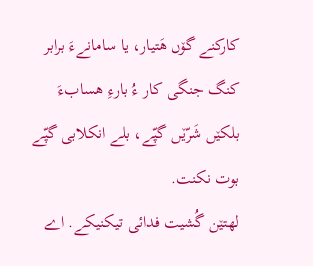کارکنے گۆں هَتیار، یا سامانےءَ برابر کنگ جنگی کار ءُ بارءِ هسابءَ بلکێں شَرّێں گپّے، بلے انکلابی گپّے بوت نکنت.
لهتێن گُشیت فدائی تیکنیکے. اے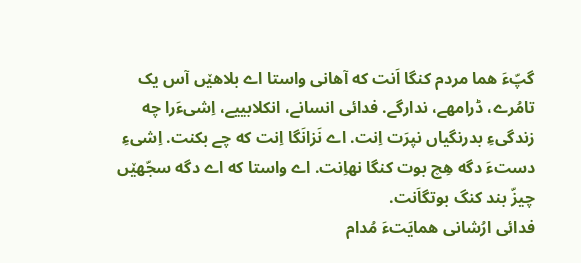گپّءَ هما مردم کنگا اَنت که آهانی واستا اے بلاهێں آس یک تامُرے، ڈرامهے، ندارگے. فدائی انسانے، انکلابییے، اِشیءَرا چه زندگیءِ بدرنگیاں نپرَت اِنت. اے نَزانَگا اِنت که چے بکنت. اِشیءِ دستءَ دگه هِچ بوت کنگا نهاِنت. اے واستا که اے دگه سجّهێں چیزّ بند کنگ بوتگاَنت.
فدائی ارُشانی ھمایَتءَ مُدام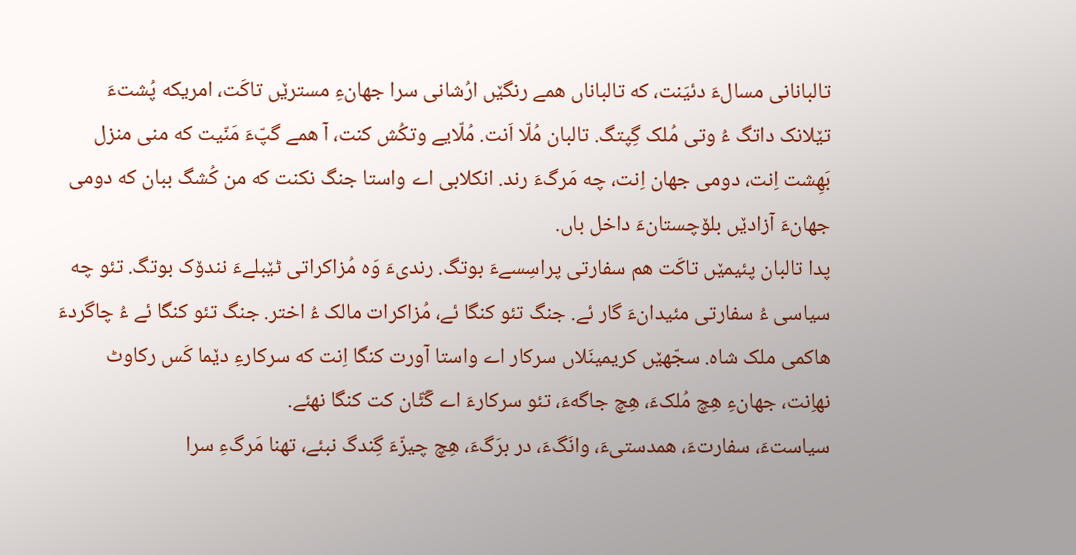تالبانانی مسالءَ دئیَنت، که تالباناں همے رنگێں ارُشانی سرا جهانءِ مسترێں تاکَت، امریکه پُشتءَ تێلانک داتگ ءُ وتی مُلک گِپتگ. تالبان مُلّا اَنت. مُلّایے وتکُش کنت، آ همے گپّءَ مَنّیت که منی منزل بَهِشت اِنت، دومی جهان اِنت، چه مَرگءَ رند. انکلابی اے واستا جنگ نکنت که من کُشگ ببان که دومی جهانءَ آزادێں بلۆچستانءَ داخل باں.
پدا تالبان پئیمێں تاکَت هم سفارتی پراسِسےءَ بوتگ. رندیءَ وَه مُزاکراتی ٹێبلےءَ نندۆک بوتگ. تئو چه سیاسی ءُ سفارتی مئیدانءَ گار ئے. جنگ تئو کنگا ئے، مُزاکرات مالک ءُ اختر. جنگ تئو کنگا ئے ءُ چاگردءَ هاکمی ملک شاه. سجّهێں کریمینَلاں سرکار اے واستا آورت کنگا اِنت که سرکارءِ دێما کَس رکاوٹ نهاِنت، جهانءِ هِچ مُلکءَ، هِچ جاگهءَ، تئو سرکارءَ اے گَٹّان کت کنگا نهئے.
سیاستءَ، سفارتءَ، همدستیءَ، وانَگءَ، در برَگءَ، هِچ چیزّءَ گِندگ نبئے، تهنا مَرگءِ سرا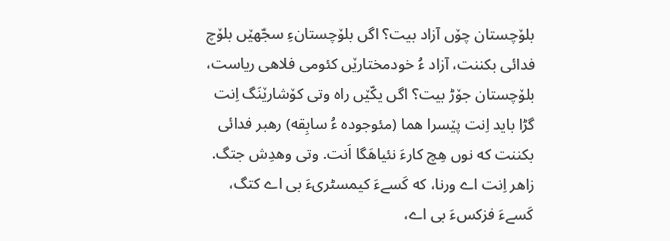بلۆچستان چۆں آزاد بیت؟ اگں بلۆچستانءِ سجّهێں بلۆچ فدائی بکننت، آزاد ءُ خودمختارێں کئومی فلاھی ریاست، بلۆچستان جۆڑ بیت؟ اگں یکّێں راه وتی کۆشارێنَگ اِنت گڑا باید اِنت پێسرا هما (مئوجوده ءُ سابِقه) رهبر فدائی بکننت که نوں هِچ کارءَ نئیاهَگا اَنت. وتی وهدِش جتگ. زاهر اِنت اے ورنا، که کَسےءَ کیمسٹریءَ بی اے کتگ، کَسےءَ فزکسءَ بی اے،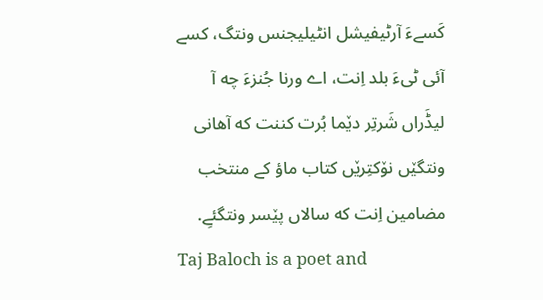کَسےءَ آرٹیفیشل انٹیلیجنس ونتگ، کسے آئی ٹیءَ بلد اِنت، اے ورنا جُنزءَ چه آ لیڈَراں شَرتِر دێما بُرت کننت که آهانی ونتگێں نۆکتِرێں کتاب ماؤ کے منتخب مضامین اِنت که سالاں پێسر ونتگئےِ.
Taj Baloch is a poet and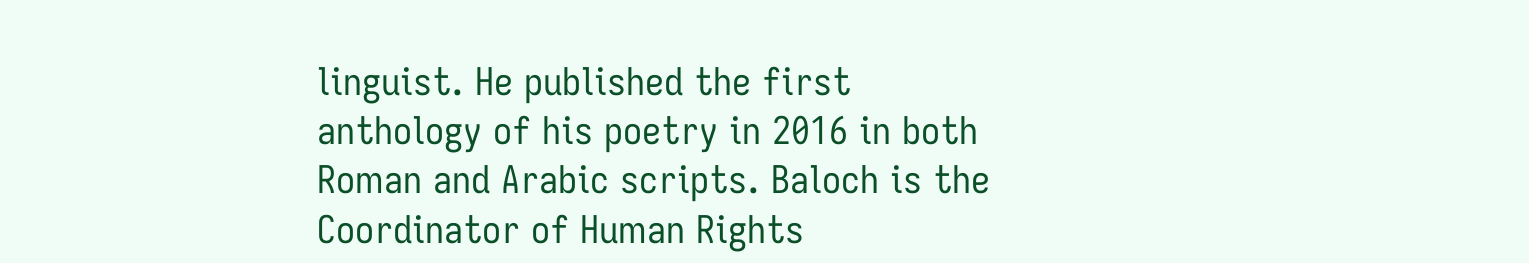linguist. He published the first anthology of his poetry in 2016 in both Roman and Arabic scripts. Baloch is the Coordinator of Human Rights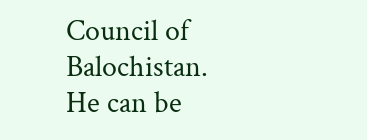Council of Balochistan.
He can be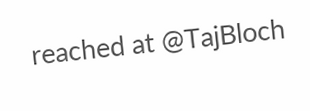reached at @TajBloch